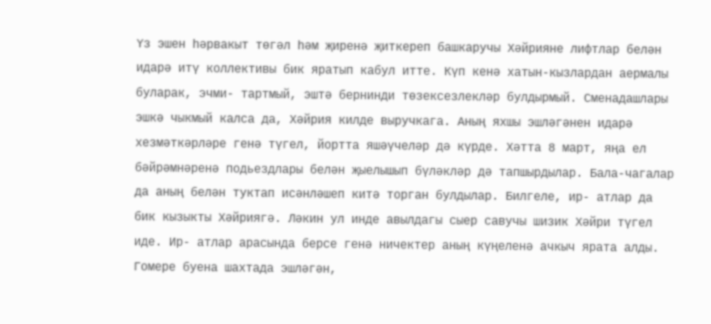Үз эшен һәрвакыт төгәл һәм җиренә җиткереп башкаручы Хәйрияне лифтлар белән идарә итү коллективы бик яратып кабул итте. Күп кенә хатын-кызлардан аермалы буларак, эчми- тартмый, эштә бернинди төзексезлекләр булдырмый. Сменадашлары эшкә чыкмый калса да, Хәйрия килде выручкага. Аның яхшы эшләгәнен идарә хезмәткәрләре генә түгел, йортта яшәүчеләр дә күрде. Хәтта 8 март, яңа ел бәйрәмнәренә подьездлары белән җыелышып бүләкләр дә тапшырдылар. Бала-чагалар да аның белән туктап исәнләшеп китә торган булдылар. Билгеле, ир- атлар да бик кызыкты Хәйриягә. Ләкин ул инде авылдагы сыер савучы шизик Хәйри түгел иде. Ир- атлар арасында берсе генә ничектер аның күңеленә ачкыч ярата алды. Гомере буена шахтада эшләгән,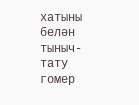хатыны белән тыныч- тату гомер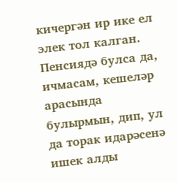кичергән ир ике ел элек тол калган. Пенсиядә булса да, ичмасам, кешеләр арасында булырмын, дип, ул да торак идарәсенә ишек алды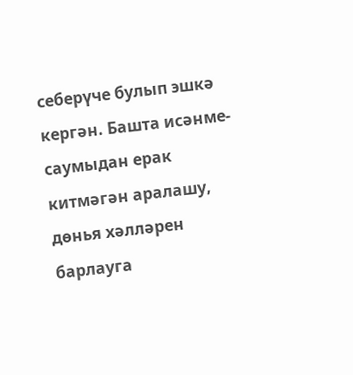себерүче булып эшкә кергән. Башта исәнме- саумыдан ерак китмәгән аралашу, дөнья хәлләрен барлауга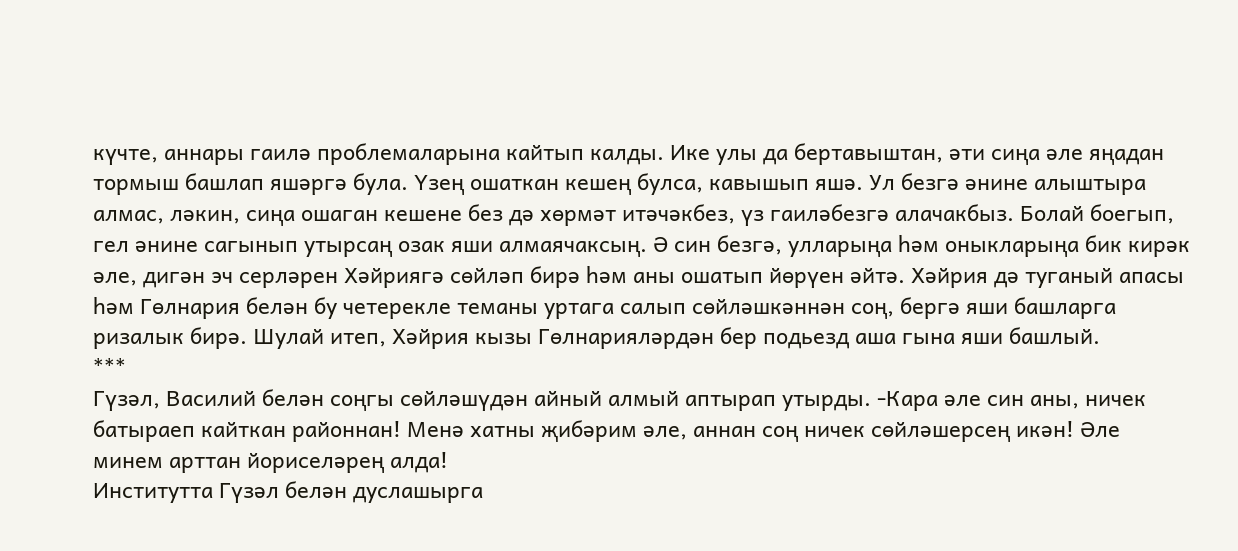күчте, аннары гаилә проблемаларына кайтып калды. Ике улы да бертавыштан, әти сиңа әле яңадан тормыш башлап яшәргә була. Үзең ошаткан кешең булса, кавышып яшә. Ул безгә әнине алыштыра алмас, ләкин, сиңа ошаган кешене без дә хөрмәт итәчәкбез, үз гаиләбезгә алачакбыз. Болай боегып, гел әнине сагынып утырсаң озак яши алмаячаксың. Ә син безгә, улларыңа һәм оныкларыңа бик кирәк әле, дигән эч серләрен Хәйриягә сөйләп бирә һәм аны ошатып йөрүен әйтә. Хәйрия дә туганый апасы һәм Гөлнария белән бу четерекле теманы уртага салып сөйләшкәннән соң, бергә яши башларга ризалык бирә. Шулай итеп, Хәйрия кызы Гөлнарияләрдән бер подьезд аша гына яши башлый.
***
Гүзәл, Василий белән соңгы сөйләшүдән айный алмый аптырап утырды. -Кара әле син аны, ничек батыраеп кайткан районнан! Менә хатны җибәрим әле, аннан соң ничек сөйләшерсең икән! Әле минем арттан йориселәрең алда!
Институтта Гүзәл белән дуслашырга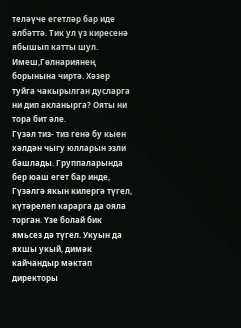теләүче егетләр бар иде әлбәттә. Тик ул үз киресенә ябышып катты шул. Имеш,Гөлнариянең борынына чиртә. Хәзер туйга чакырылган дусларга ни дип акланырга? Ояты ни тора бит әле.
Гүзәл тиз- тиз генә бу кыен хәлдән чыгу юлларын эзли башлады. Группаларында бер юаш егет бар инде, Гүзәлгә якын килергә түгел, күтәрелеп карарга да ояла торган. Үзе болай бик ямьсез дә түгел. Укуын да яхшы укый, димәк кайчандыр мәктәп директоры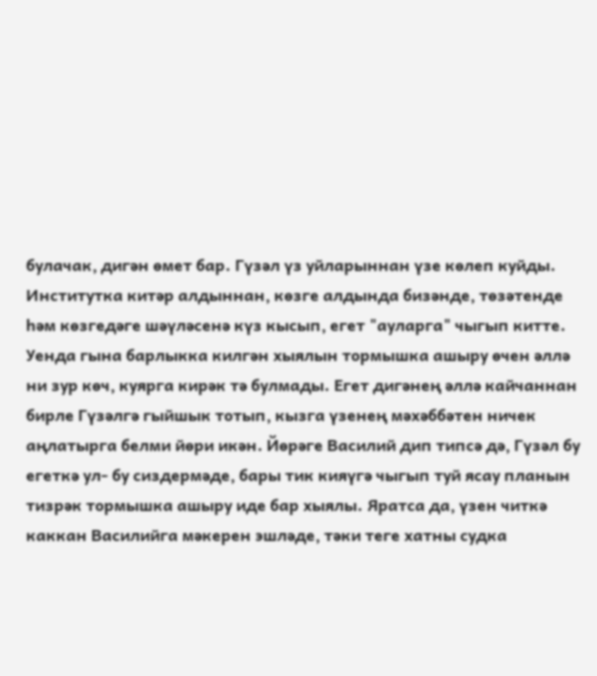булачак, дигән өмет бар. Гүзәл үз уйларыннан үзе көлеп куйды. Институтка китәр алдыннан, көзге алдында бизәнде, төзәтенде һәм көзгедәге шәүләсенә күз кысып, егет "ауларга" чыгып китте. Уенда гына барлыкка килгән хыялын тормышка ашыру өчен әллә ни зур көч, куярга кирәк тә булмады. Егет дигәнең әллә кайчаннан бирле Гүзәлгә гыйшык тотып, кызга үзенең мәхәббәтен ничек аңлатырга белми йөри икән. Йөрәге Василий дип типсә дә, Гүзәл бу егеткә ул- бу сиздермәде, бары тик кияүгә чыгып туй ясау планын тизрәк тормышка ашыру иде бар хыялы. Яратса да, үзен читкә каккан Василийга мәкерен эшләде, тәки теге хатны судка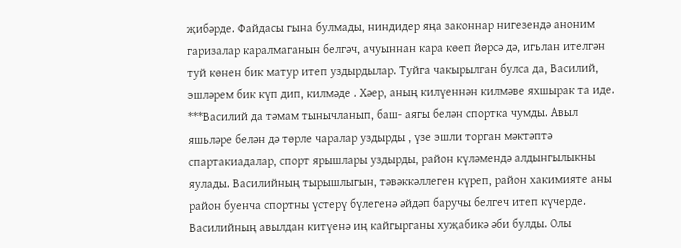җибәрде. Файдасы гына булмады, ниндидер яңа законнар нигезендә аноним гаризалар каралмаганын белгәч, ачуыннан кара көеп йөрсә дә, игьлан ителгән туй көнен бик матур итеп уздырдылар. Туйга чакырылган булса да, Василий, эшләрем бик күп дип, килмәде . Хәер, аның килүеннән килмәве яхшырак та иде.
***Василий да тәмам тынычланып, баш- аягы белән спортка чумды. Авыл яшьләре белән дә төрле чаралар уздырды , үзе эшли торган мәктәптә спартакиадалар, спорт ярышлары уздырды, район күләмендә алдынгылыкны яулады. Василийның тырышлыгын, тәвәккәллеген күреп, район хакимияте аны район буенча спортны үстерү бүлегенә әйдәп баручы белгеч итеп күчерде.
Василийның авылдан китүенә иң кайгырганы хуҗабикә әби булды. Олы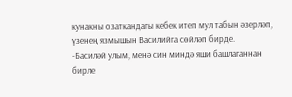кунакны озаткандагы кебек итеп мул табын әзерләп, үзенең язмышын Василийга сөйләп бирде.
-Басиләй улым, менә син миндә яши башлаганнан бирле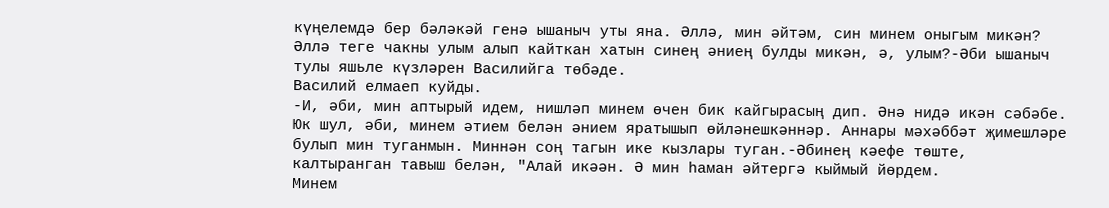күңелемдә бер бәләкәй генә ышаныч уты яна. Әллә, мин әйтәм, син минем оныгым микән? Әллә теге чакны улым алып кайткан хатын синең әниең булды микән, ә, улым?-Әби ышаныч тулы яшьле күзләрен Василийга төбәде.
Василий елмаеп куйды.
-И, әби, мин аптырый идем, нишләп минем өчен бик кайгырасың дип. Әнә нидә икән сәбәбе. Юк шул, әби, минем әтием белән әнием яратышып өйләнешкәннәр. Аннары мәхәббәт җимешләре булып мин туганмын. Миннән соң тагын ике кызлары туган.-Әбинең кәефе төште, калтыранган тавыш белән, "Алай икәән. Ә мин һаман әйтергә кыймый йөрдем.
Минем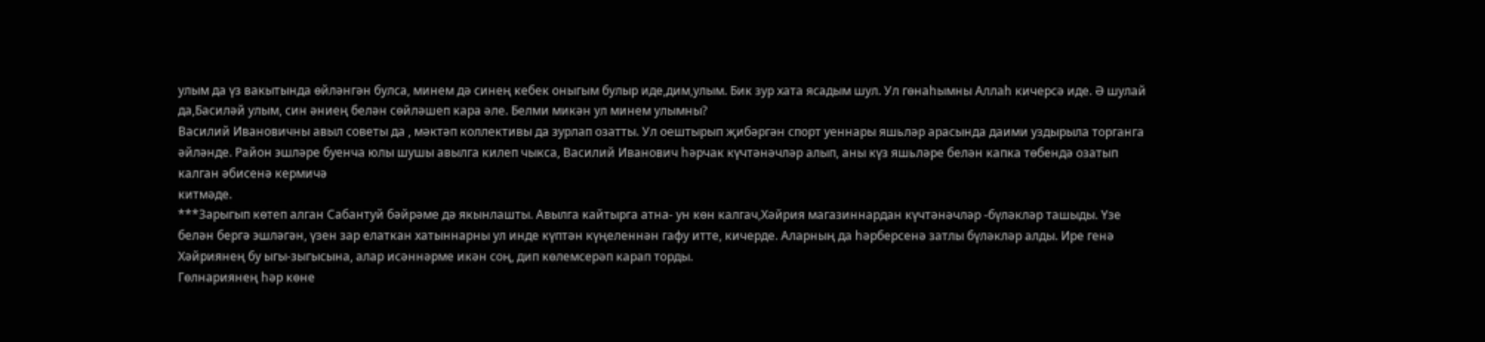улым да үз вакытында өйләнгән булса, минем дә синең кебек оныгым булыр иде,дим,улым. Бик зур хата ясадым шул. Ул гөнаһымны Аллаһ кичерсә иде. Ә шулай да,Басиләй улым, син әниең белән сөйләшеп кара әле. Белми микән ул минем улымны?
Василий Ивановичны авыл советы да , мәктәп коллективы да зурлап озатты. Ул оештырып җибәргән спорт уеннары яшьләр арасында даими уздырыла торганга әйләнде. Район эшләре буенча юлы шушы авылга килеп чыкса, Василий Иванович һәрчак күчтәнәчләр алып, аны күз яшьләре белән капка төбендә озатып калган әбисенә кермичә
китмәде.
***Зарыгып көтеп алган Сабантуй бәйрәме дә якынлашты. Авылга кайтырга атна- ун көн калгач,Хәйрия магазиннардан күчтәнәчләр -бүләкләр ташыды. Үзе белән бергә эшләгән, үзен зар елаткан хатыннарны ул инде күптән күңеленнән гафу итте, кичерде. Аларның да һәрберсенә затлы бүләкләр алды. Ире генә Хәйриянең бу ыгы-зыгысына, алар исәннәрме икән соң, дип көлемсерәп карап торды.
Гөлнариянең һәр көне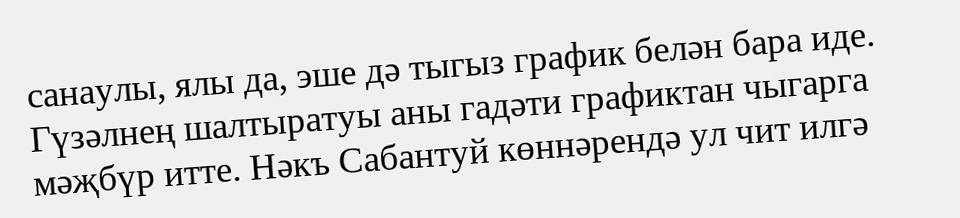санаулы, ялы да, эше дә тыгыз график белән бара иде. Гүзәлнең шалтыратуы аны гадәти графиктан чыгарга мәҗбүр итте. Нәкъ Сабантуй көннәрендә ул чит илгә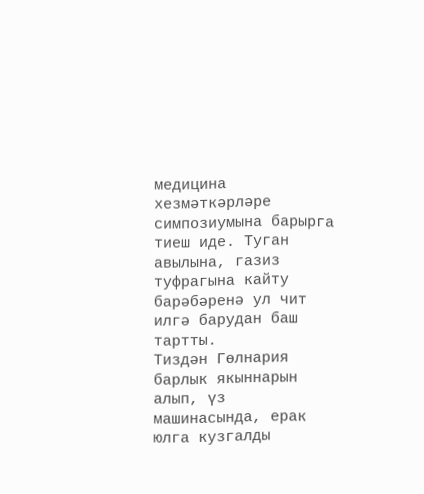медицина хезмәткәрләре симпозиумына барырга тиеш иде. Туган авылына, газиз туфрагына кайту барәбәренә ул чит илгә барудан баш тартты.
Тиздән Гөлнария барлык якыннарын алып, үз машинасында, ерак юлга кузгалды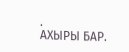.
АХЫРЫ БАР.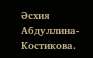Әсхия Абдуллина-Костикова.